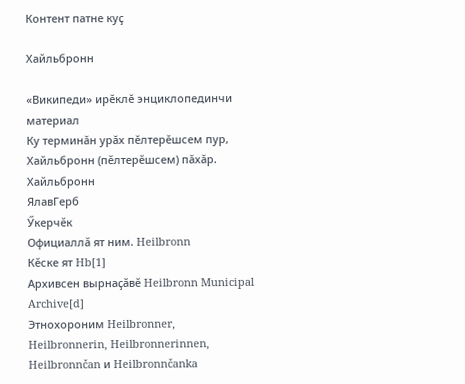Контент патне куҫ

Хайльбронн

«Википеди» ирĕклĕ энциклопединчи материал
Ку терминăн урăх пĕлтерĕшсем пур, Хайльбронн (пӗлтерӗшсем) пăхăр.
Хайльбронн
ЯлавГерб
Ӳкерчӗк
Официаллӑ ят ним. Heilbronn
Кӗске ят Hb[1]
Архивсен вырнаҫӑвӗ Heilbronn Municipal Archive[d]
Этнохороним Heilbronner, Heilbronnerin, Heilbronnerinnen, Heilbronnčan и Heilbronnčanka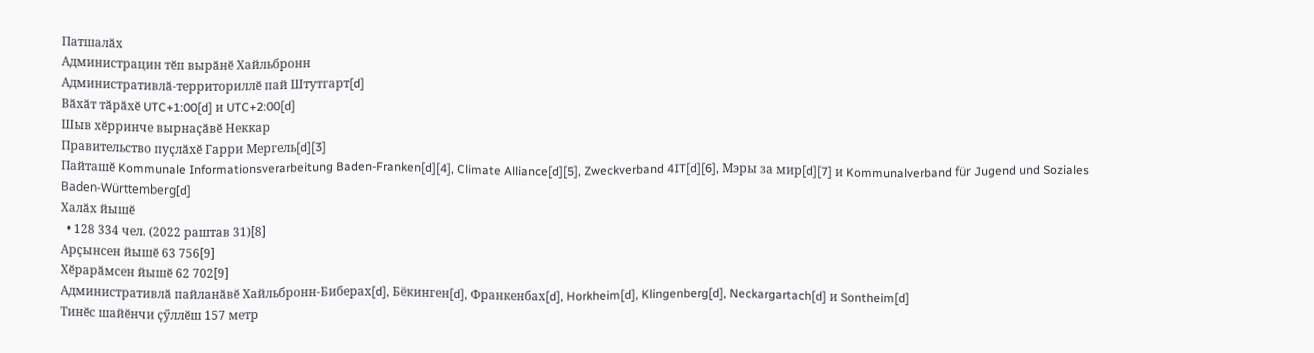Патшалӑх
Администрацин тӗп вырӑнӗ Хайльбронн
Административлӑ-территориллӗ пай Штутгарт[d]
Вӑхӑт тӑрӑхӗ UTC+1:00[d] и UTC+2:00[d]
Шыв хӗрринче вырнаҫӑвӗ Неккар
Правительство пуҫлӑхӗ Гарри Мергель[d][3]
Пайташӗ Kommunale Informationsverarbeitung Baden-Franken[d][4], Climate Alliance[d][5], Zweckverband 4IT[d][6], Мэры за мир[d][7] и Kommunalverband für Jugend und Soziales Baden-Württemberg[d]
Халӑх йышӗ
  • 128 334 чел. (2022 раштав 31)[8]
Арҫынсен йышӗ 63 756[9]
Хӗрарӑмсен йышӗ 62 702[9]
Административлӑ пайланӑвӗ Хайльбронн-Биберах[d], Бёкинген[d], Франкенбах[d], Horkheim[d], Klingenberg[d], Neckargartach[d] и Sontheim[d]
Тинӗс шайӗнчи ҫӳллӗш 157 метр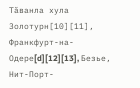Тӑванла хула Золотурн[10][11], Франкфурт-на-Одере[d][12][13], Безье, Нит-Порт-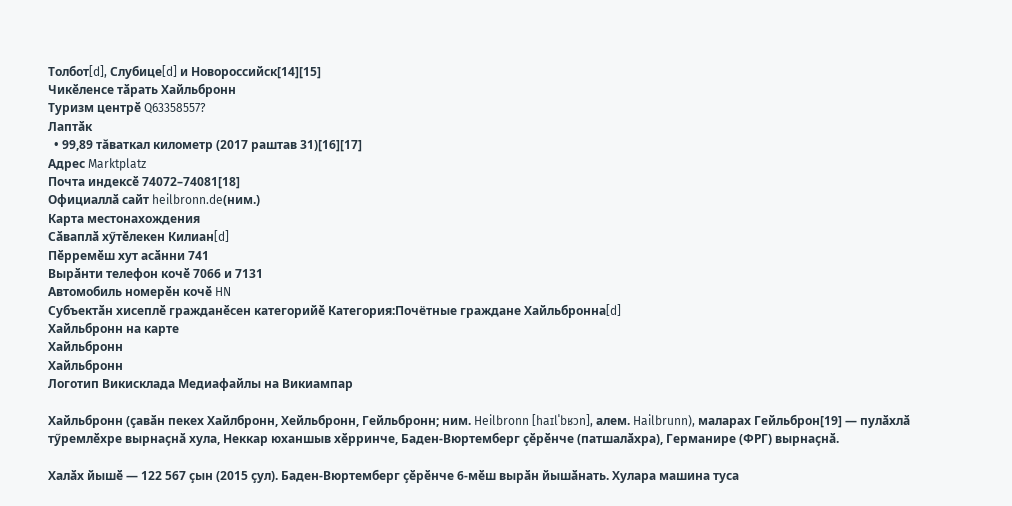Толбот[d], Слубице[d] и Новороссийск[14][15]
Чикӗленсе тӑрать Хайльбронн
Туризм центрӗ Q63358557?
Лаптӑк
  • 99,89 тăваткал километр (2017 раштав 31)[16][17]
Адрес Marktplatz
Почта индексӗ 74072–74081[18]
Официаллӑ сайт heilbronn.de(ним.)
Карта местонахождения
Сӑваплӑ хӳтӗлекен Килиан[d]
Пӗрремӗш хут асӑнни 741
Вырӑнти телефон кочӗ 7066 и 7131
Автомобиль номерӗн кочӗ HN
Субъектӑн хисеплӗ гражданӗсен категорийӗ Категория:Почётные граждане Хайльбронна[d]
Хайльбронн на карте
Хайльбронн
Хайльбронн
Логотип Викисклада Медиафайлы на Викиампар

Хайльбронн (ҫавӑн пекех Хайлбронн, Хейльбронн, Гейльбронн; ним. Heilbronn [haɪlˈbʁɔn], алем. Hailbrunn), маларах Гейльброн[19] — пулӑхлӑ тӳремлӗхре вырнаҫнӑ хула, Неккар юханшыв хӗрринче, Баден-Вюртемберг ҫӗрӗнче (патшалӑхра), Германире (ФРГ) вырнаҫнӑ.

Халӑх йышӗ — 122 567 ҫын (2015 ҫул). Баден-Вюртемберг ҫӗрӗнче 6-мӗш вырӑн йышӑнать. Хулара машина туса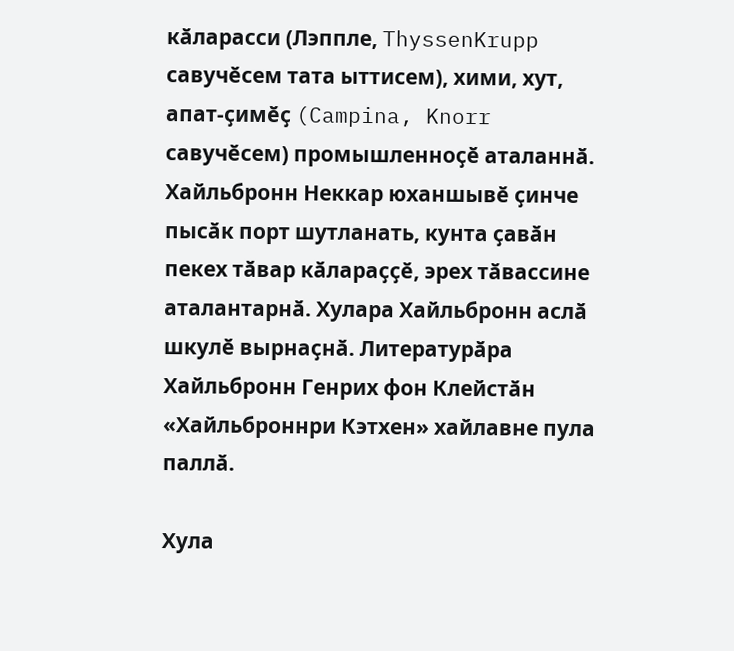кӑларасси (Лэппле, ThyssenKrupp савучӗсем тата ыттисем), хими, хут, апат-ҫимӗҫ (Campina, Knorr савучӗсем) промышленноҫӗ аталаннӑ. Хайльбронн Неккар юханшывӗ ҫинче пысӑк порт шутланать, кунта ҫавӑн пекех тӑвар кӑлараҫҫӗ, эрех тӑвассине аталантарнӑ. Хулара Хайльбронн аслӑ шкулӗ вырнаҫнӑ. Литературӑра Хайльбронн Генрих фон Клейстӑн «Хайльброннри Кэтхен» хайлавне пула паллӑ.

Хула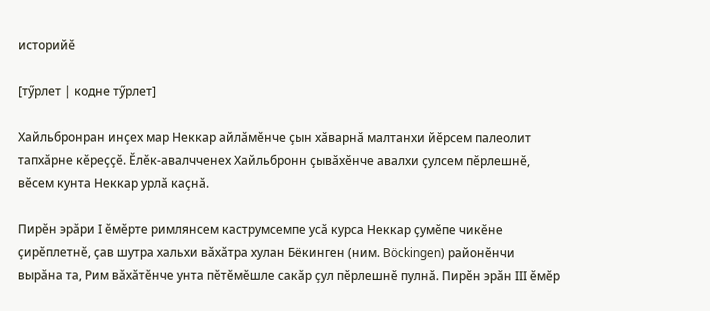историйӗ

[тӳрлет | кодне тӳрлет]

Хайльбронран инҫех мар Неккар айлӑмӗнче ҫын хӑварнӑ малтанхи йӗрсем палеолит тапхӑрне кӗреҫҫӗ. Ӗлӗк-авалчченех Хайльбронн ҫывӑхӗнче авалхи ҫулсем пӗрлешнӗ, вӗсем кунта Неккар урлӑ каҫнӑ.

Пирӗн эрӑри I ӗмӗрте римлянсем каструмсемпе усӑ курса Неккар ҫумӗпе чикӗне ҫирӗплетнӗ, ҫав шутра хальхи вӑхӑтра хулан Бёкинген (ним. Böckingen) районӗнчи вырӑна та, Рим вӑхӑтӗнче унта пӗтӗмӗшле сакӑр ҫул пӗрлешнӗ пулнӑ. Пирӗн эрӑн III ӗмӗр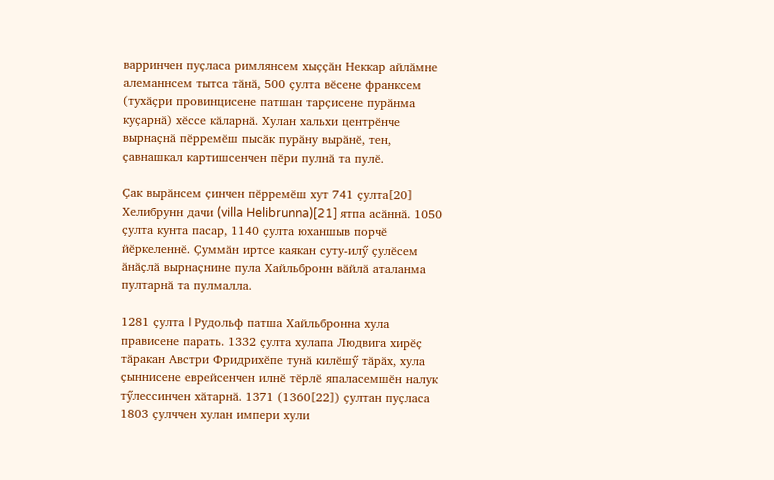варринчен пуҫласа римлянсем хыҫҫӑн Неккар айлӑмне алеманнсем тытса тӑнӑ, 500 ҫулта вӗсене франксем (тухӑҫри провинцисене патшан тарҫисене пурӑнма куҫарнӑ) хӗссе кӑларнӑ. Хулан хальхи центрӗнче вырнаҫнӑ пӗрремӗш пысӑк пурӑну вырӑнӗ, тен, ҫавнашкал картишсенчен пӗри пулнӑ та пулӗ.

Ҫак вырӑнсем ҫинчен пӗрремӗш хут 741 ҫулта[20] Хелибрунн дачи (villa Helibrunna)[21] ятпа асӑннӑ. 1050 ҫулта кунта пасар, 1140 ҫулта юханшыв порчӗ йӗркеленнӗ. Ҫуммӑн иртсе каякан суту-илӳ ҫулӗсем ӑнӑҫлӑ вырнаҫнине пула Хайльбронн вӑйлӑ аталанма пултарнӑ та пулмалла.

1281 ҫулта I Рудольф патша Хайльбронна хула прависене парать. 1332 ҫулта хулапа Людвига хирӗҫ тӑракан Австри Фридрихӗпе тунӑ килӗшӳ тӑрӑх, хула ҫыннисене еврейсенчен илнӗ тӗрлӗ япаласемшӗн налук тӳлессинчен хӑтарнӑ. 1371 (1360[22]) ҫултан пуҫласа 1803 ҫулччен хулан импери хули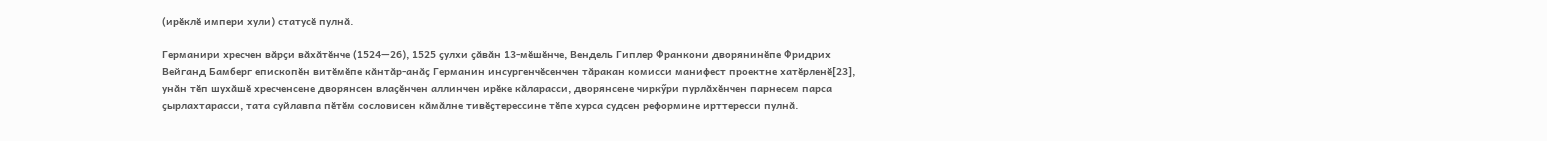(ирӗклӗ импери хули) статусӗ пулнӑ.

Германири хресчен вӑрҫи вӑхӑтӗнче (1524—26), 1525 ҫулхи ҫӑвӑн 13-мӗшӗнче, Вендель Гиплер Франкони дворянинӗпе Фридрих Вейганд Бамберг епископӗн витӗмӗпе кӑнтӑр-анӑҫ Германин инсургенчӗсенчен тӑракан комисси манифест проектне хатӗрленӗ[23], унӑн тӗп шухӑшӗ хресченсене дворянсен влаҫӗнчен аллинчен ирӗке кӑларасси, дворянсене чиркӳри пурлӑхӗнчен парнесем парса ҫырлахтарасси, тата суйлавпа пӗтӗм сословисен кӑмӑлне тивӗҫтерессине тӗпе хурса судсен реформине ирттересси пулнӑ.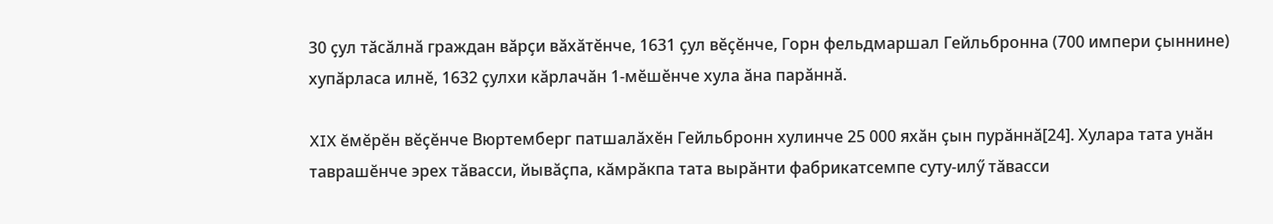30 ҫул тӑсӑлнӑ граждан вӑрҫи вӑхӑтӗнче, 1631 ҫул вӗҫӗнче, Горн фельдмаршал Гейльбронна (700 импери ҫыннине) хупӑрласа илнӗ, 1632 ҫулхи кӑрлачӑн 1-мӗшӗнче хула ӑна парӑннӑ.

XIX ӗмӗрӗн вӗҫӗнче Вюртемберг патшалӑхӗн Гейльбронн хулинче 25 000 яхӑн ҫын пурӑннӑ[24]. Хулара тата унӑн таврашӗнче эрех тӑвасси, йывӑҫпа, кӑмрӑкпа тата вырӑнти фабрикатсемпе суту-илӳ тӑвасси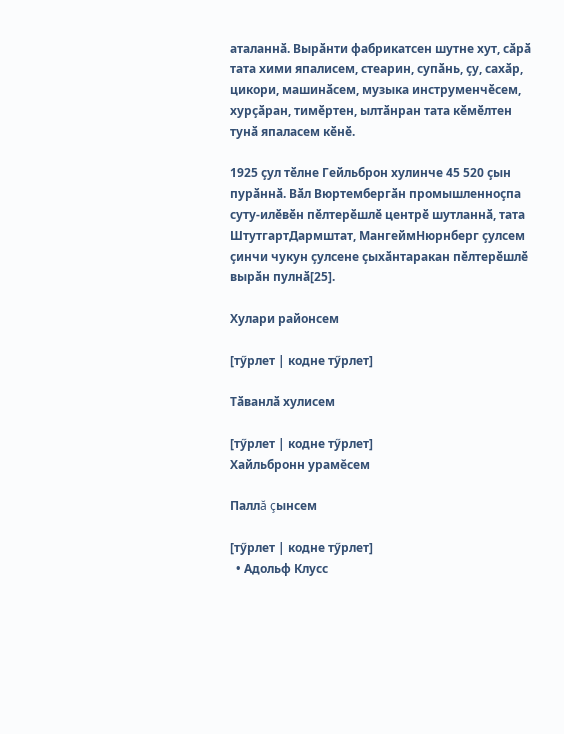аталаннӑ. Вырӑнти фабрикатсен шутне хут, сӑрӑ тата хими япалисем, стеарин, супӑнь, ҫу, сахӑр, цикори, машинӑсем, музыка инструменчӗсем, хурҫӑран, тимӗртен, ылтӑнран тата кӗмӗлтен тунӑ япаласем кӗнӗ.

1925 ҫул тӗлне Гейльброн хулинче 45 520 ҫын пурӑннӑ. Вӑл Вюртембергӑн промышленноҫпа суту-илӗвӗн пӗлтерӗшлӗ центрӗ шутланнӑ, тата ШтутгартДармштат, МангеймНюрнберг ҫулсем ҫинчи чукун ҫулсене ҫыхӑнтаракан пӗлтерӗшлӗ вырӑн пулнӑ[25].

Хулари районсем

[тӳрлет | кодне тӳрлет]

Тӑванлӑ хулисем

[тӳрлет | кодне тӳрлет]
Хайльбронн урамĕсем

Паллă çынсем

[тӳрлет | кодне тӳрлет]
  • Адольф Клусс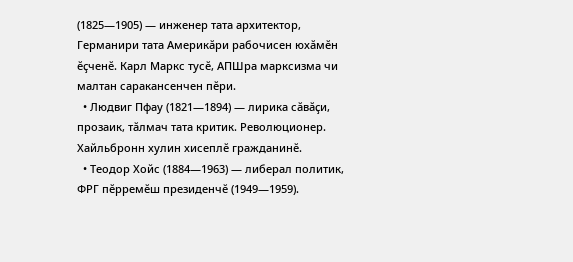(1825—1905) — инженер тата архитектор, Германири тата Америкӑри рабочисен юхӑмӗн ӗҫченӗ. Карл Маркс тусӗ, АПШра марксизма чи малтан саракансенчен пӗри.
  • Людвиг Пфау (1821—1894) — лирика сӑвӑҫи, прозаик, тӑлмач тата критик. Революционер. Хайльбронн хулин хисеплӗ гражданинӗ.
  • Теодор Хойс (1884—1963) — либерал политик, ФРГ пӗрремӗш президенчӗ (1949—1959).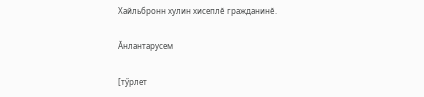Хайльбронн хулин хисеплӗ гражданинӗ.

Ӑнлантарусем

[тӳрлет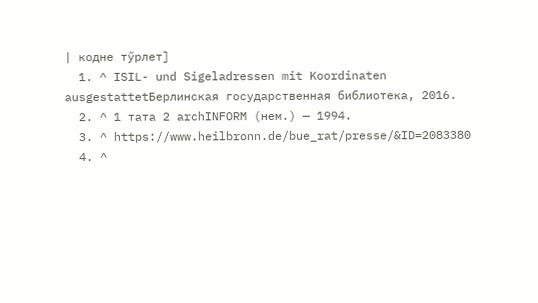| кодне тӳрлет]
  1. ^ ISIL- und Sigeladressen mit Koordinaten ausgestattetБерлинская государственная библиотека, 2016.
  2. ^ 1 тата 2 archINFORM (нем.) — 1994.
  3. ^ https://www.heilbronn.de/bue_rat/presse/&ID=2083380
  4. ^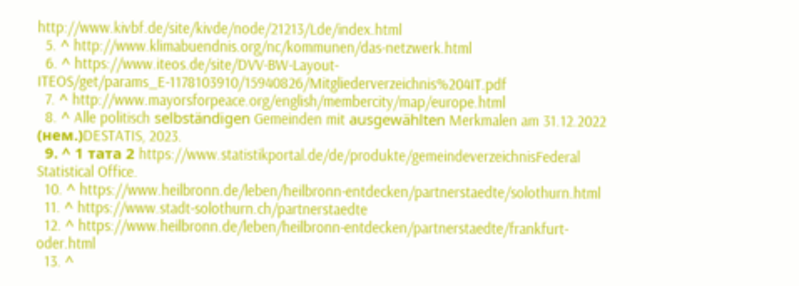http://www.kivbf.de/site/kivde/node/21213/Lde/index.html
  5. ^ http://www.klimabuendnis.org/nc/kommunen/das-netzwerk.html
  6. ^ https://www.iteos.de/site/DVV-BW-Layout-ITEOS/get/params_E-1178103910/15940826/Mitgliederverzeichnis%204IT.pdf
  7. ^ http://www.mayorsforpeace.org/english/membercity/map/europe.html
  8. ^ Alle politisch selbständigen Gemeinden mit ausgewählten Merkmalen am 31.12.2022 (нем.)DESTATIS, 2023.
  9. ^ 1 тата 2 https://www.statistikportal.de/de/produkte/gemeindeverzeichnisFederal Statistical Office.
  10. ^ https://www.heilbronn.de/leben/heilbronn-entdecken/partnerstaedte/solothurn.html
  11. ^ https://www.stadt-solothurn.ch/partnerstaedte
  12. ^ https://www.heilbronn.de/leben/heilbronn-entdecken/partnerstaedte/frankfurt-oder.html
  13. ^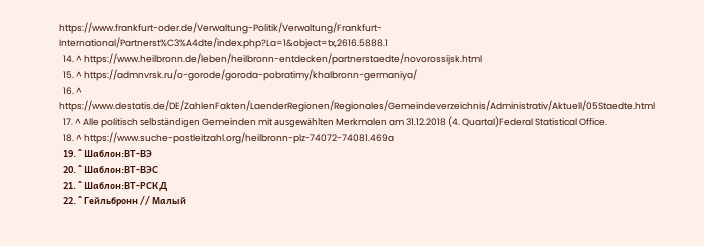https://www.frankfurt-oder.de/Verwaltung-Politik/Verwaltung/Frankfurt-International/Partnerst%C3%A4dte/index.php?La=1&object=tx,2616.5888.1
  14. ^ https://www.heilbronn.de/leben/heilbronn-entdecken/partnerstaedte/novorossijsk.html
  15. ^ https://admnvrsk.ru/o-gorode/goroda-pobratimy/khalbronn-germaniya/
  16. ^ https://www.destatis.de/DE/ZahlenFakten/LaenderRegionen/Regionales/Gemeindeverzeichnis/Administrativ/Aktuell/05Staedte.html
  17. ^ Alle politisch selbständigen Gemeinden mit ausgewählten Merkmalen am 31.12.2018 (4. Quartal)Federal Statistical Office.
  18. ^ https://www.suche-postleitzahl.org/heilbronn-plz-74072-74081.469a
  19. ^ Шаблон:ВТ-ВЭ
  20. ^ Шаблон:ВТ-ВЭС
  21. ^ Шаблон:ВТ-РСКД
  22. ^ Гейльбронн // Малый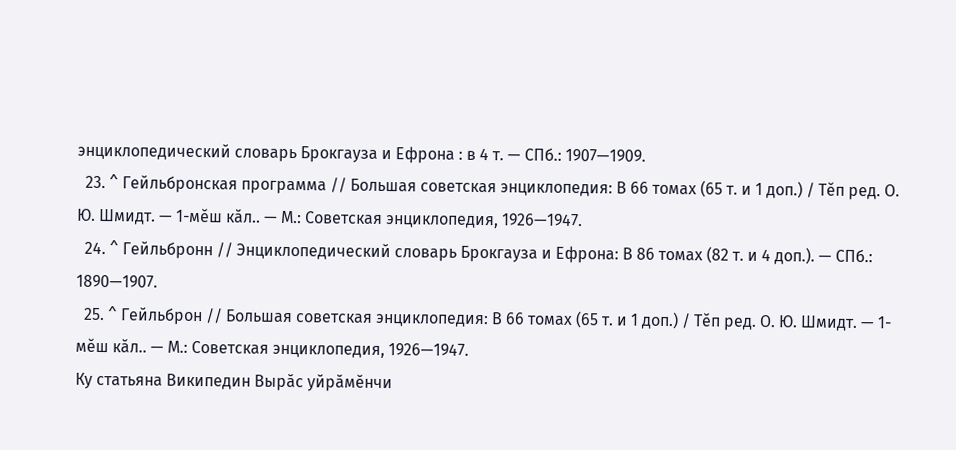энциклопедический словарь Брокгауза и Ефрона : в 4 т. — СПб.: 1907—1909.
  23. ^ Гейльбронская программа // Большая советская энциклопедия: В 66 томах (65 т. и 1 доп.) / Тĕп ред. О. Ю. Шмидт. — 1-мĕш кăл.. — М.: Советская энциклопедия, 1926—1947.
  24. ^ Гейльбронн // Энциклопедический словарь Брокгауза и Ефрона: В 86 томах (82 т. и 4 доп.). — СПб.: 1890—1907.
  25. ^ Гейльброн // Большая советская энциклопедия: В 66 томах (65 т. и 1 доп.) / Тĕп ред. О. Ю. Шмидт. — 1-мĕш кăл.. — М.: Советская энциклопедия, 1926—1947.
Ку статьяна Википедин Вырӑс уйрӑмӗнчи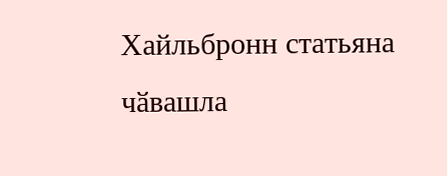Хайльбронн статьяна чӑвашла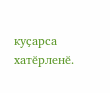куҫарса хатӗрленӗ.